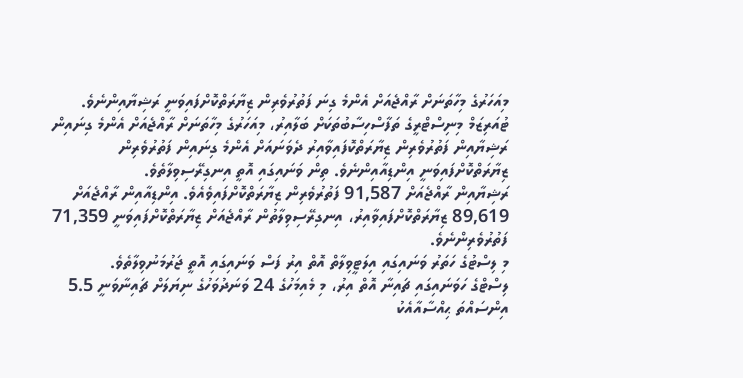މިއަހަރުގެ މިހާތަނަށް ރާއްޖެއަށް އެންމެ ގިނަ ފަތުރުވެރިން ޒިޔާރަތްކޮށްފައިވަނީ ރަޝިޔާއިންނެވެ.
ޓުއަރިޒަމް މިނިސްޓްރީގެ ތަފާސްހިސާބުތަކަށް ބަލާއިރު، މިއަހަރުގެ މިހާތަނަށް ރާއްޖެއަށް އެންމެ ގިނައިން ރަޝިޔާއިން ފަތުރުވެރިން ޒިޔާރަތްކޮފައިވާއިރު ދެވަނައަށް އެންމެ ގިނައިން ފަތުރުވެރިން ޒިޔާރަތްކޮށްފައިވަނީ އިންޑިއާއިންނެވެ. ތިން ވަނައިގައި އޮތީ އިނގިރޭސިވިލާތެވެ.
ރަޝިޔާއިން ރާއްޖެއަށް 91,587 ފަތުރުވެރިން ޒިޔާރަތްކޮށްފައިވެއެވެ. އިންޑިއާއިން ރާއްޖެއަށް 89,619 ޒިޔާރަތްކޮށްފައިވާއިރު، އިނގިރޭސިވިލާތުން ރާއްޖެއަށް ޒިޔާރަތްކޮށްފައިވަނީ 71,359 ފަތުރުވެރިންނެވެ.
މި ލިސްޓުގެ ހަތަރު ވަނައިގައި އިލަޓީވިލާތް އޮތް އިރު ފަސް ވަނައިގައި އޮތީ ޖަރުމަނުވިލާތެވެ.
ލިސްޓްގެ ހަވަނައިގައި ޗައިނާ އޮތް އިރު، މި މެއިމަހުގެ 24 ވަނަދުވަހުގެ ނިޔަލަށް ޗައިނާވަނީ 5.5 އިންސައްތަ ޙިއްސާއާއެކު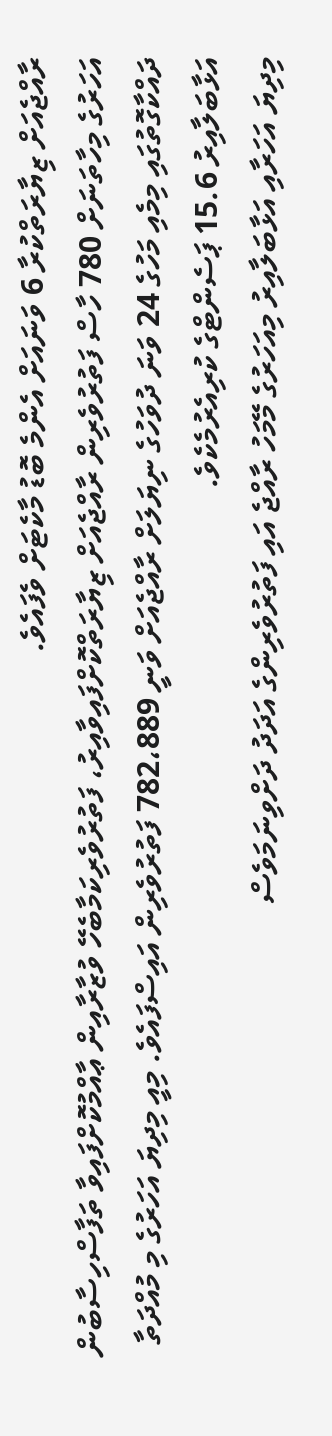ރާއްޖެއަށް ޒިޔާރަތްކުރާ 6 ވަނައަށް އެންމެ ބޮޑު މާކެޓަށް ވެފައެވެ.
އަހަރުގެ މިހާތަނަށް 780 ހާސް ފަތުރުވެރިން ރާއްޖެއަށް ޒިޔާރަތްކޮށްފައިވާއިރު، ފަތުރުވެރިކަމާބެހޭ ވުޒާރާއިން ޢާއްމުކޮށްފައިވާ ތަފާސްހިސާބުން ދައްކާގޮތުގައި މިމެއި މަހުގެ 24 ވަނަ ދުވަހުގެ ނިޔަލަށް ރާއްޖެއަށް ވަނީ 782،889 ފަތުރުވެރިން އައިސްފައެވެ. މިއީ މިދިޔަ އަހަރުގެ މި މުއްދަތާ އަޅާބަލާއިރު 15.6 ޕަސެންޓްގެ ކުރިއެރުމެކެވެ.
މިދިޔަ އަހަރާއި އަޅާބަލާއިރު މިއަހަރުގެ މޭމަހު ރާއްޖެ އައި ފަތުރުވެރިންގެ އަދަދު ދަށްވިނަމަވެސް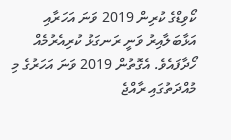ކޯވިޑްގެ ކުރިން 2019 ވަނަ އަހަރާއި އަޅާބަލާއިރު ވަނީ ރަނގަޅު ކުރިއެރުމެއް ހޯދާފައެވެ. އެގޮތުން 2019 ވަނަ އަހަރުގެ މި މުއްދަތުގައި ރާއްޖެ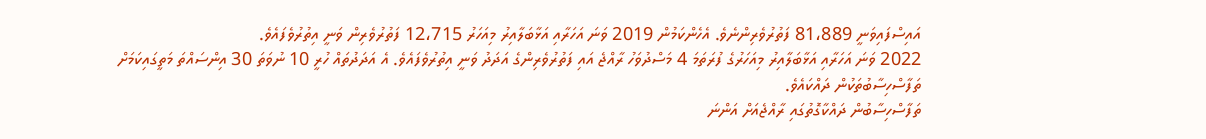އައިސްފައިވަނީ 81،889 ފަތުރުވެރިންނެވެ. އެހެންކަމުން 2019 ވަނަ އަހަރާއި އަޅާބަލާއިރު މިއަހަރު 12،715 ފަތުރުވެރިން ވަނީ އިތުރުވެފައެވެ.
2022 ވަނަ އަހަރާއި އަޅާބަލާއިރު މިއަހަރުގެ ފުރަތަމަ 4 މަސްދުވަހު ރާއްޖެ އައި ފަތުރުވެރިންގެ އަދަދު ވަނީ އިތުރުވެފައެވެ. އެ އަދަދުތައް ހުރީ 10 ނުވަތަ 30 އިންސައްތަ މަތީގައިކަމަށް ތަފާސްހިސާބުތަކުން ދައްކައެވެ.
ތަފާސްހިސާބުން ދައްކާގޮތުގައި ރާއްޖެއަށް އަންނަ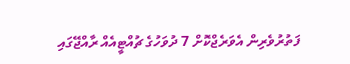ފަތުރުވެރިން އެވަރެޖްކޮށް 7 ދުވަހުގެ ޗުއްޓީއެއް ރާއްޖޭގައި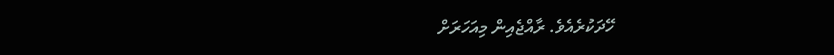ހޭދަކުރެއެވެ. ރާއްޖެއިން މިއަހަރަށް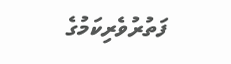ފަތުރުވެރިކަމުގެ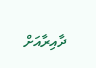ދާއިރާއަށް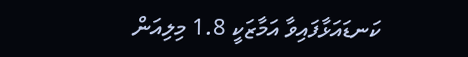ކަނޑައަޅާފައިވާ އަމާޒަކީ 1.8 މިލިއަން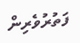ފަތުރުވެރިން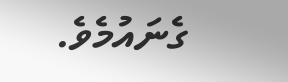ގެނައުމެވެ.